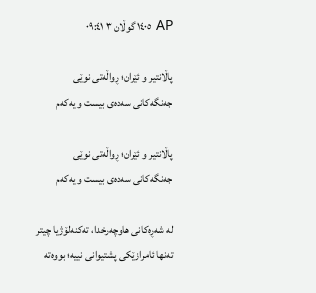AP ١٤٠٥ گوڵان ٣ ٠٩:٤١

پاڵانتیر و ئێران؛ ڕواڵەتی نوێی جەنگەکانی سەدەی بیست و یەکەم

پاڵانتیر و ئێران؛ ڕواڵەتی نوێی جەنگەکانی سەدەی بیست و یەکەم

لە شەڕەکانی هاوچەرخدا، تەکنەلۆژیا چیتر تەنها ئامرازێکی پشتیوانی نییە؛ بووەتە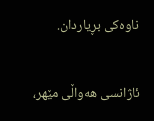ناوەکی بڕیاردان.

ئاژانسی هەواڵی مێهر،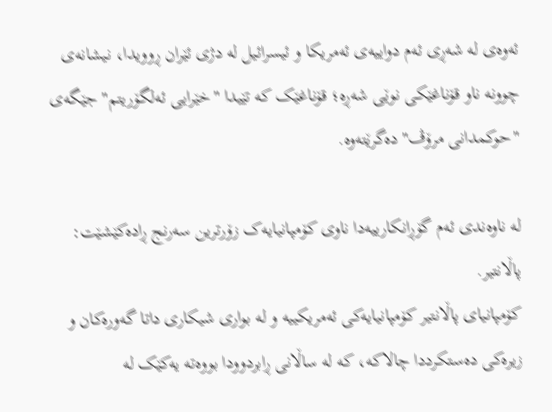ئەوەی لە شەڕی ئەم دواییەی ئەمریکا و ئیسرائیل لە دژی ئێران ڕوویدا، نیشانەی چوونە ناو قۆناغێکی نوێی شەڕە؛ قۆناغێک کە تێیدا "خێرایی ئەلگۆریتم" جێگەی "حوکمدانی مرۆڤ" دەگرێتەوە.

لە ناوەندی ئەم گۆڕانکارییەدا ناوی کۆمپانیایەک زۆرترین سەرنج ڕادەکێشێت: پاڵانتیر.
کۆمپانیای پاڵانتیر کۆمپانیایەکی ئەمریکییە و لە بواری شیکاری داتا گەورەکان و زیرەکی دەستکرددا چالاکە، کە لە ساڵانی ڕابردوودا بووەتە یەکێک لە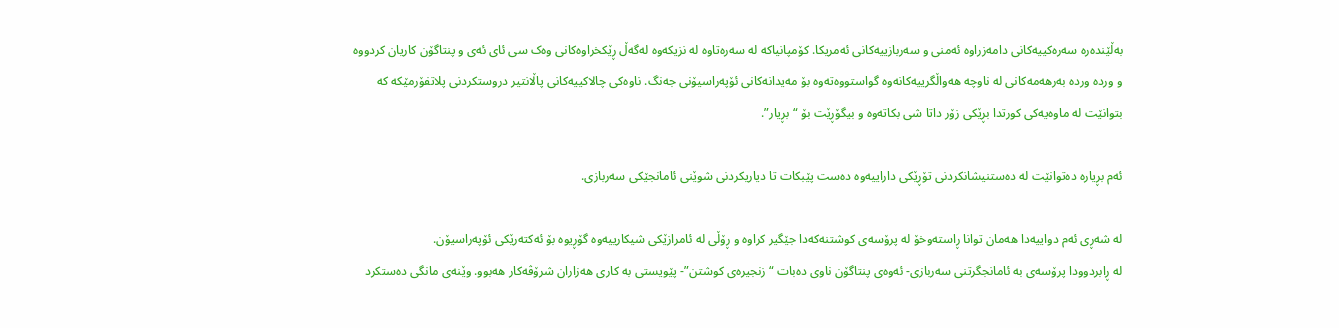بەڵێندەرە سەرەکییەکانی دامەزراوە ئەمنی و سەربازییەکانی ئەمریکا. کۆمپانیاکە لە سەرەتاوە لە نزیکەوە لەگەڵ ڕێکخراوەکانی وەک سی ئای ئەی و پنتاگۆن کاریان کردووە و وردە وردە بەرهەمەکانی لە ناوچە هەواڵگرییەکانەوە گواستووەتەوە بۆ مەیدانەکانی ئۆپەراسیۆنی جەنگ. ناوەکی چالاکییەکانی پاڵانتیر دروستکردنی پلاتفۆرمێکە کە بتوانێت لە ماوەیەکی کورتدا بڕێکی زۆر داتا شی بکاتەوە و بیگۆڕێت بۆ “بڕیار”.

ئەم بڕیارە دەتوانێت لە دەستنیشانکردنی تۆڕێکی داراییەوە دەست پێبکات تا دیاریکردنی شوێنی ئامانجێکی سەربازی.

لە شەڕی ئەم دواییەدا هەمان توانا ڕاستەوخۆ لە پرۆسەی کوشتنەکەدا جێگیر کراوە و ڕۆڵی لە ئامرازێکی شیکارییەوە گۆڕیوە بۆ ئەکتەرێکی ئۆپەراسیۆن.
لە ڕابردوودا پرۆسەی بە ئامانجگرتنی سەربازی- ئەوەی پنتاگۆن ناوی دەبات “زنجیرەی کوشتن”- پێویستی بە کاری هەزاران شرۆڤەکار هەبوو. وێنەی مانگی دەستکرد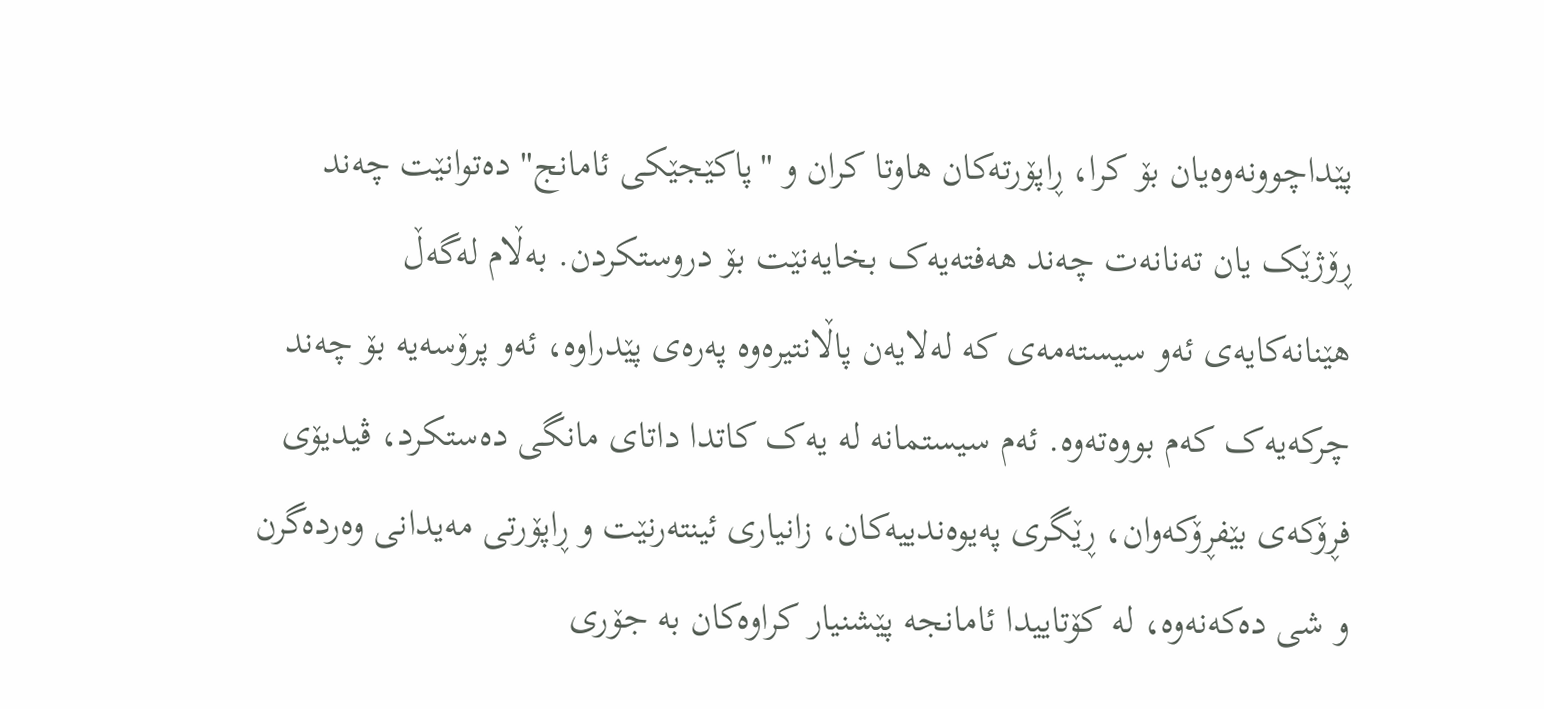پێداچوونەوەیان بۆ کرا، ڕاپۆرتەکان هاوتا کران و "پاکێجێکی ئامانج" دەتوانێت چەند ڕۆژێک یان تەنانەت چەند هەفتەیەک بخایەنێت بۆ دروستکردن. بەڵام لەگەڵ هێنانەکایەی ئەو سیستەمەی کە لەلایەن پاڵانتیرەوە پەرەی پێدراوە، ئەو پرۆسەیە بۆ چەند چرکەیەک کەم بووەتەوە. ئەم سیستمانە لە یەک کاتدا داتای مانگی دەستکرد، ڤیدیۆی فڕۆکەی بێفڕۆکەوان، ڕێگری پەیوەندییەکان، زانیاری ئینتەرنێت و ڕاپۆرتی مەیدانی وەردەگرن و شی دەکەنەوە، لە کۆتاییدا ئامانجە پێشنیار کراوەکان بە جۆری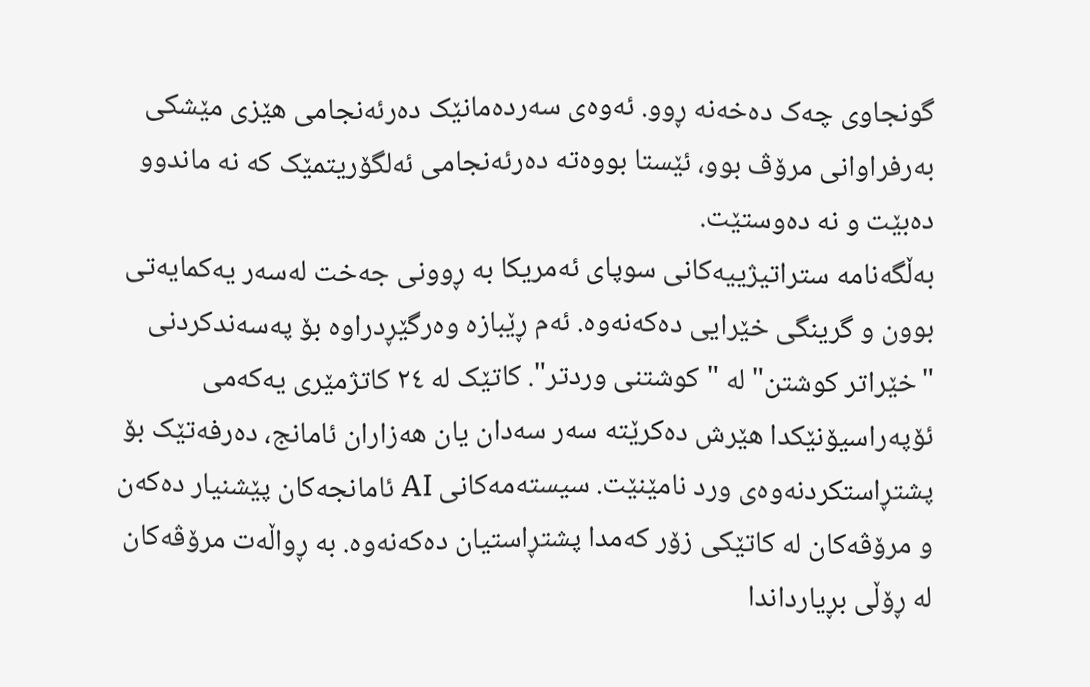گونجاوی چەک دەخەنە ڕوو. ئەوەی سەردەمانێک دەرئەنجامی هێزی مێشکی بەرفراوانی مرۆڤ بوو، ئێستا بووەتە دەرئەنجامی ئەلگۆریتمێک کە نە ماندوو دەبێت و نە دەوستێت.
بەڵگەنامە ستراتیژییەکانی سوپای ئەمریکا بە ڕوونی جەخت لەسەر یەکمایەتی بوون و گرینگی خێرایی دەکەنەوە. ئەم ڕێبازە وەرگێڕدراوە بۆ پەسەندکردنی "خێراتر کوشتن" لە "کوشتنی وردتر". کاتێک لە ٢٤ کاتژمێری یەکەمی ئۆپەراسیۆنێکدا هێرش دەکرێتە سەر سەدان یان هەزاران ئامانج، دەرفەتێک بۆ پشتڕاستکردنەوەی ورد نامێنێت. سیستەمەکانی AI ئامانجەکان پێشنیار دەکەن و مرۆڤەکان لە کاتێکی زۆر کەمدا پشتڕاستیان دەکەنەوە. بە ڕواڵەت مرۆڤەکان لە ڕۆڵی بڕیارداندا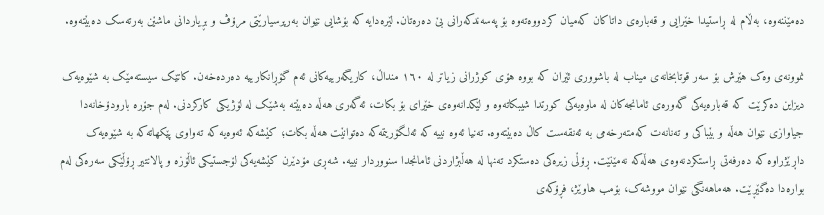دەمێننەوە، بەڵام لە ڕاستیدا خێرایی و قەبارەی داتاکان کەمیان کردووەتەوە بۆ پەسەندکەرانی بێ دەرەتان. لێرەدایە کە بۆشایی نێوان بەرپرسیارێتی مرۆڤ و بڕیاردانی ماشێن بەرتەسک دەبێتەوە.

نموونەی وەک هێرش بۆ سەر قوتابخانەی میناب لە باشووری ئێران کە بووە هۆی کوژرانی زیاتر لە ١٦٠ منداڵ، کاریگەرییەکانی ئەم گۆڕانکارییە دەردەخەن. کاتێک سیستەمێک بە شێوەیەک دیزاین دەکرێت کە قەبارەیەکی گەورەی ئامانجەکان لە ماوەیەکی کورتدا شیبکاتەوە و لێکدانەوەی خێرای بۆ بکات، ئەگەری هەڵە دەبێتە بەشێک لە لۆژیکی کارکردنی. لەم جۆرە بارودۆخانەدا جیاوازی نێوان هەڵە و بێباکی و تەنانەت کەمتەرخەمی بە ئەنقەست کاڵ دەبێتەوە. تەنیا ئەوە نییە کە ئەلگۆریتمەکە دەتوانێت هەڵە بکات؛ کێشەکە ئەوەیە کە تەواوی پێکهاتەکە بە شێوەیەک داڕێژراوە کە دەرفەتی ڕاستکردنەوەی هەڵەکە نەمێنێت. ڕۆڵی زیرەکی دەستکرد تەنها لە هەڵبژاردنی ئامانجدا سنووردار نییە. شەڕی مۆدێرن کێشەیەکی لۆجستیکی ئاڵۆزە و پالانتیر ڕۆڵێکی سەرەکی لەم بوارەدا دەگێڕێت. هەماهەنگی نێوان مووشەک، بۆمب هاوێژ، فڕۆکەی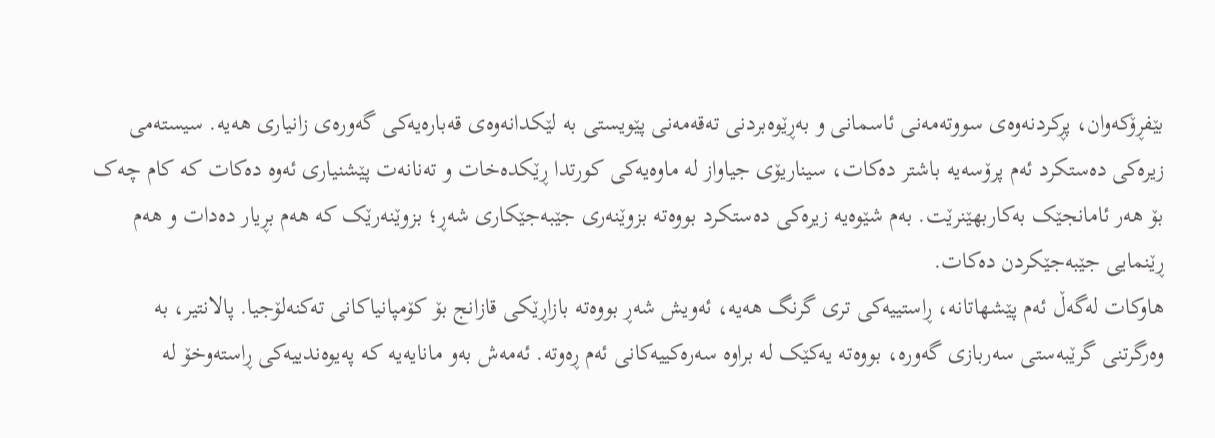بێفڕۆکەوان، پڕکردنەوەی سووتەمەنی ئاسمانی و بەڕێوەبردنی تەقەمەنی پێویستی بە لێکدانەوەی قەبارەیەکی گەورەی زانیاری هەیە. سیستەمی زیرەکی دەستکرد ئەم پرۆسەیە باشتر دەکات، سیناریۆی جیاواز لە ماوەیەکی کورتدا ڕێکدەخات و تەنانەت پێشنیاری ئەوە دەکات کە کام چەک بۆ ھەر ئامانجێک بەکاربهێنرێت. بەم شێوەیە زیرەکی دەستکرد بووەتە بزوێنەری جێبەجێکاری شەڕ؛ بزوێنەرێک کە هەم بڕیار دەدات و هەم ڕێنمایی جێبەجێکردن دەکات.
هاوکات لەگەڵ ئەم پێشهاتانە، ڕاستییەکی تری گرنگ هەیە، ئەویش شەڕ بووەتە بازاڕێکی قازانج بۆ کۆمپانیاکانی تەکنەلۆجیا. پالانتیر، بە وەرگرتنی گرێبەستی سەربازی گەورە، بووەتە یەکێک لە براوە سەرەکییەکانی ئەم ڕەوتە. ئەمەش بەو مانایەیە کە پەیوەندییەکی ڕاستەوخۆ لە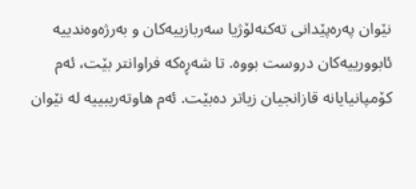نێوان پەرەپێدانی تەکنەلۆژیا سەربازییەکان و بەرژەوەندییە ئابوورییەکان دروست بووە. تا شەڕەکە فراوانتر بێت، ئەم کۆمپانیایانە قازانجیان زیاتر دەبێت. ئەم هاوتەریبییە لە نێوان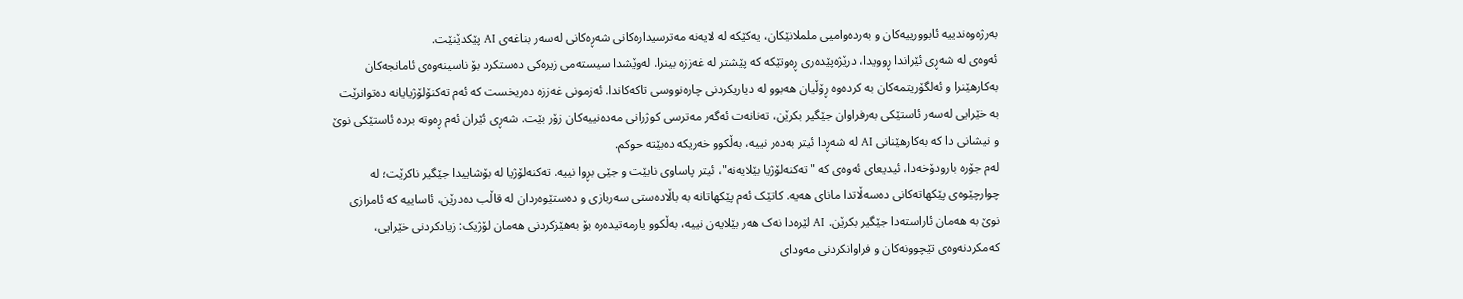بەرژەوەندییە ئابوورییەکان و بەردەوامیی ململانێکان، یەکێکە لە لایەنە مەترسیدارەکانی شەڕەکانی لەسەر بناغەی AI پێکدێنێت.
ئەوەی لە شەڕی ئێراندا ڕوویدا، درێژەپێدەری ڕەوتێکە کە پێشتر لە غەززە بینرا. لەوێشدا سیستەمی زیرەکی دەستکرد بۆ ناسینەوەی ئامانجەکان بەکارهێنرا و ئەلگۆریتمەکان بە کردەوە ڕۆڵیان هەبوو لە دیاریکردنی چارەنووسی تاکەکاندا. ئەزمونی غەززە دەریخست کە ئەم تەکنۆلۆژیایانە دەتوانرێت بە خێرایی لەسەر ئاستێکی بەرفراوان جێگیر بکرێن، تەنانەت ئەگەر مەترسی کوژرانی مەدەنییەکان زۆر بێت. شەڕی ئێران ئەم ڕەوتە بردە ئاستێکی نوێ و نیشانی دا کە بەکارهێنانی AI لە شەڕدا ئیتر بەدەر نییە، بەڵکوو خەریکە دەبێتە حوکم.
لەم جۆرە بارودۆخەدا، ئیدیعای ئەوەی کە "تەکنەلۆژیا بێلایەنە"، ئیتر پاساوی نابێت و جێی بڕوا نییە. تەکنەلۆژیا لە بۆشاییدا جێگیر ناکرێت؛ لە چوارچێوەی پێکهاتەکانی دەسەڵاتدا مانای هەیە. کاتێک ئەم پێکهاتانە بە باڵادەستی سەربازی و دەستێوەردان لە قاڵب دەدرێن، ئاساییە کە ئامرازی نوێ بە هەمان ئاراستەدا جێگیر بکرێن. AI لێرەدا نەک هەر بێلایەن نییە، بەڵکوو یارمەتیدەرە بۆ بەهێزکردنی هەمان لۆژیک: زیادکردنی خێرایی، کەمکردنەوەی تێچوونەکان و فراوانکردنی مەودای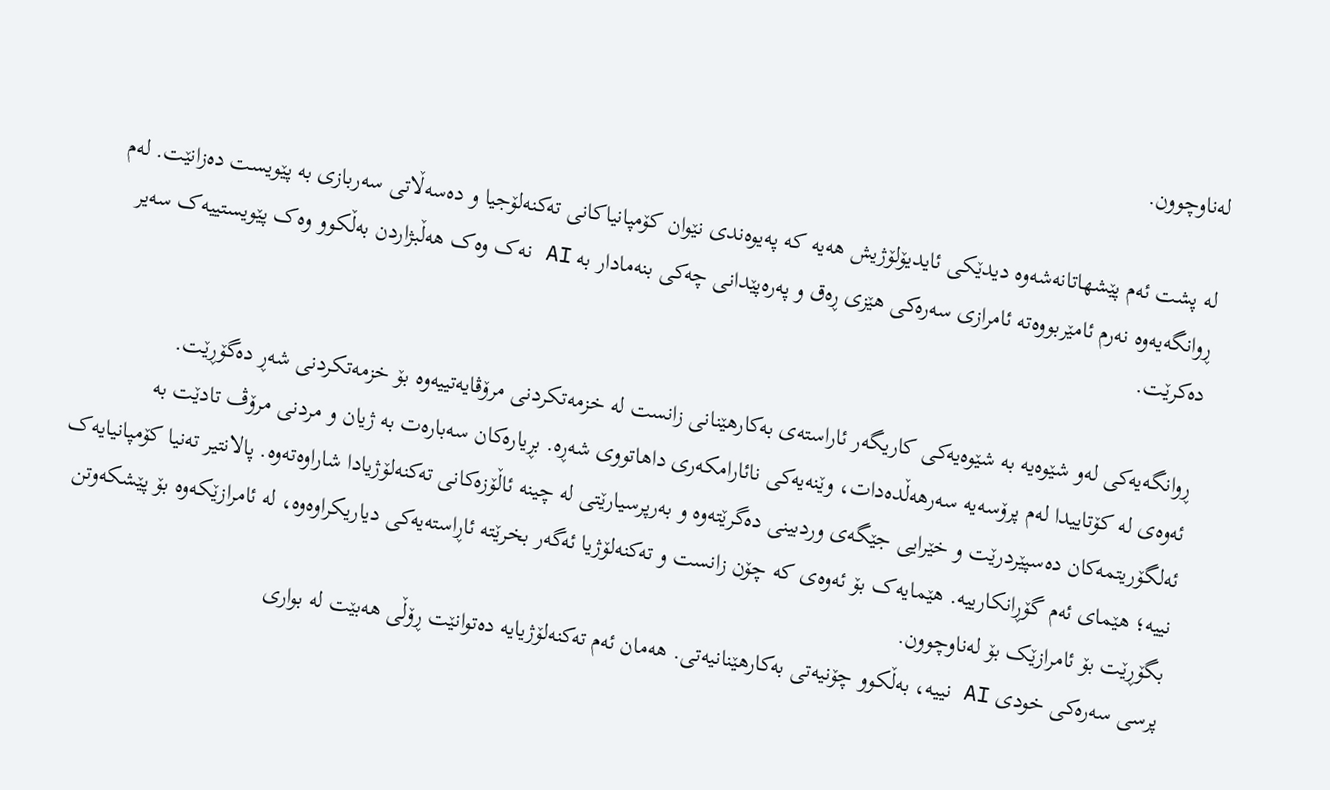لەناوچوون.

لە پشت ئەم پێشهاتانەشەوە دیدێکی ئایدیۆلۆژیش هەیە کە پەیوەندی نێوان کۆمپانیاکانی تەکنەلۆجیا و دەسەڵاتی سەربازی بە پێویست دەزانێت. لەم ڕوانگەیەوە نەرم ئامێربووەتە ئامرازی سەرەکی هێزی ڕەق و پەرەپێدانی چەکی بنەمادار بە AI نەک وەک هەڵبژاردن بەڵکوو وەک پێویستییەک سەیر دەکرێت.

ڕوانگەیەکی لەو شێوەیە بە شێوەیەکی کاریگەر ئاراستەی بەکارهێنانی زانست لە خزمەتکردنی مرۆڤایەتییەوە بۆ خزمەتکردنی شەڕ دەگۆڕێت.
ئەوەی لە کۆتاییدا لەم پرۆسەیە سەرهەڵدەدات، وێنەیەکی نائارامکەری داهاتووی شەڕە. بڕیارەکان سەبارەت بە ژیان و مردنی مرۆڤ تادێت بە ئەلگۆریتمەکان دەسپێردرێت و خێرایی جێگەی وردبینی دەگرێتەوە و بەرپرسیارێتی لە چینە ئاڵۆزەکانی تەکنەلۆژیادا شاراوەتەوە. پالانتیر تەنیا کۆمپانیایەک نییە؛ هێمای ئەم گۆڕانکارییە. هێمایەک بۆ ئەوەی کە چۆن زانست و تەکنەلۆژیا ئەگەر بخرێتە ئاڕاستەیەکی دیاریکراوەوە، لە ئامرازێکەوە بۆ پێشکەوتن بگۆڕێت بۆ ئامرازێک بۆ لەناوچوون.
پرسی سەرەکی خودی AI نییە، بەڵکوو چۆنیەتی بەکارهێنانیەتی. هەمان ئەم تەکنەلۆژیایە دەتوانێت ڕۆڵی هەبێت لە بواری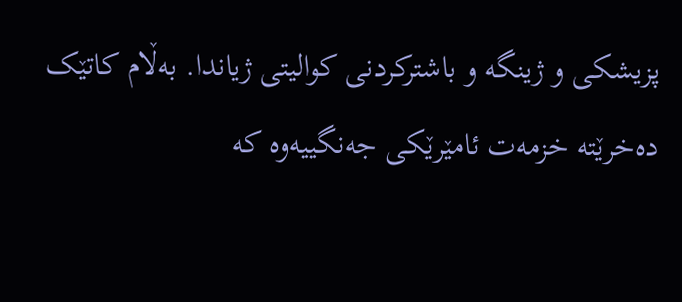پزیشکی و ژینگە و باشترکردنی کوالیتی ژیاندا. بەڵام کاتێک دەخرێتە خزمەت ئامێرێکی جەنگییەوە کە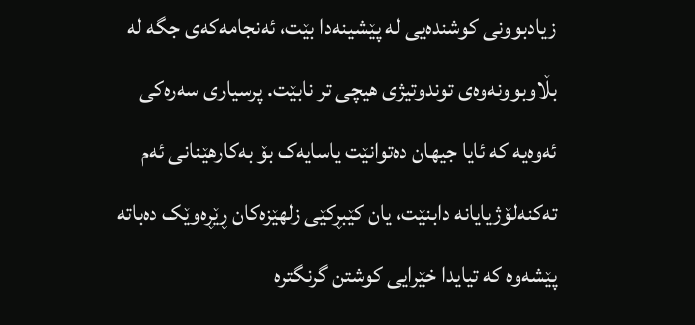زیادبوونی کوشندەیی لە پێشینەدا بێت، ئەنجامەکەی جگە لە بڵاوبوونەوەی توندوتیژی هیچی تر نابێت. پرسیاری سەرەکی ئەوەیە کە ئایا جیهان دەتوانێت یاسایەک بۆ بەکارهێنانی ئەم تەکنەلۆژیایانە دابنێت، یان کێبڕکێی زلهێزەکان ڕێڕەوێک دەباتە پێشەوە کە تیایدا خێرایی کوشتن گرنگترە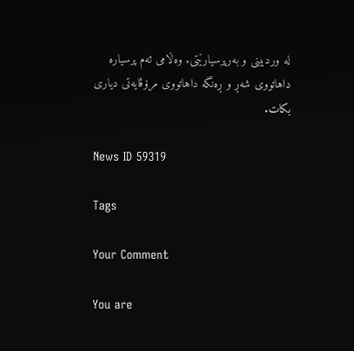لە وردبینی و بەرپرسیارێتی. وەڵامی ئەم پرسیارە داهاتووی شەڕ و ڕەنگە داهاتووی مرۆڤایەتی دیاری بکات.

News ID 59319

Tags

Your Comment

You are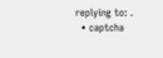replying to: .
  • captcha